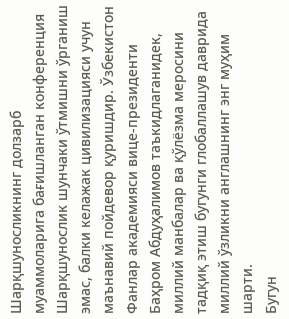Шарқшуносликнинг долзарб муаммоларига бағишланган конференция
Шарқшунослик шунчаки ўтмишни ўрганиш эмас, балки келажак цивилизацияси учун маънавий пойдевор қуришдир. Ўзбекистон Фанлар академияси вице-президенти Баҳром Абдуҳалимов таъкидлаганидек, миллий манбалар ва қўлёзма меросини тадқиқ этиш бугунги глобаллашув даврида миллий ўзликни англашнинг энг муҳим шарти.
Бугун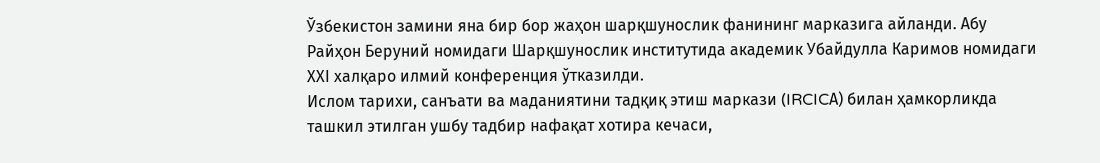Ўзбекистон замини яна бир бор жаҳон шарқшунослик фанининг марказига айланди. Абу Райҳон Беруний номидаги Шарқшунослик институтида академик Убайдулла Каримов номидаги ХХI халқаро илмий конференция ўтказилди.
Ислом тарихи, санъати ва маданиятини тадқиқ этиш маркази (IRCICА) билан ҳамкорликда ташкил этилган ушбу тадбир нафақат хотира кечаси,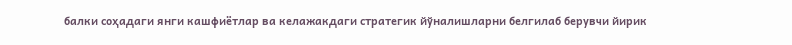балки соҳадаги янги кашфиётлар ва келажакдаги стратегик йўналишларни белгилаб берувчи йирик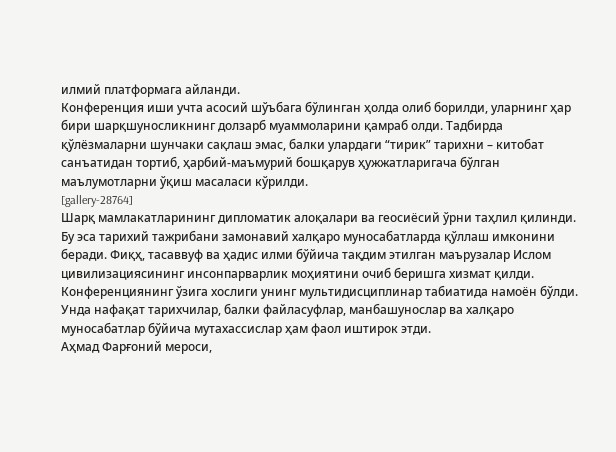илмий платформага айланди.
Конференция иши учта асосий шўъбага бўлинган ҳолда олиб борилди, уларнинг ҳар бири шарқшуносликнинг долзарб муаммоларини қамраб олди. Тадбирда қўлёзмаларни шунчаки сақлаш эмас, балки улардаги “тирик” тарихни – китобат санъатидан тортиб, ҳарбий-маъмурий бошқарув ҳужжатларигача бўлган маълумотларни ўқиш масаласи кўрилди.
[gallery-28764]
Шарқ мамлакатларининг дипломатик алоқалари ва геосиёсий ўрни таҳлил қилинди. Бу эса тарихий тажрибани замонавий халқаро муносабатларда қўллаш имконини беради. Фиқҳ, тасаввуф ва ҳадис илми бўйича тақдим этилган маърузалар Ислом цивилизациясининг инсонпарварлик моҳиятини очиб беришга хизмат қилди.
Конференциянинг ўзига хослиги унинг мультидисциплинар табиатида намоён бўлди. Унда нафақат тарихчилар, балки файласуфлар, манбашунослар ва халқаро муносабатлар бўйича мутахассислар ҳам фаол иштирок этди.
Аҳмад Фарғоний мероси,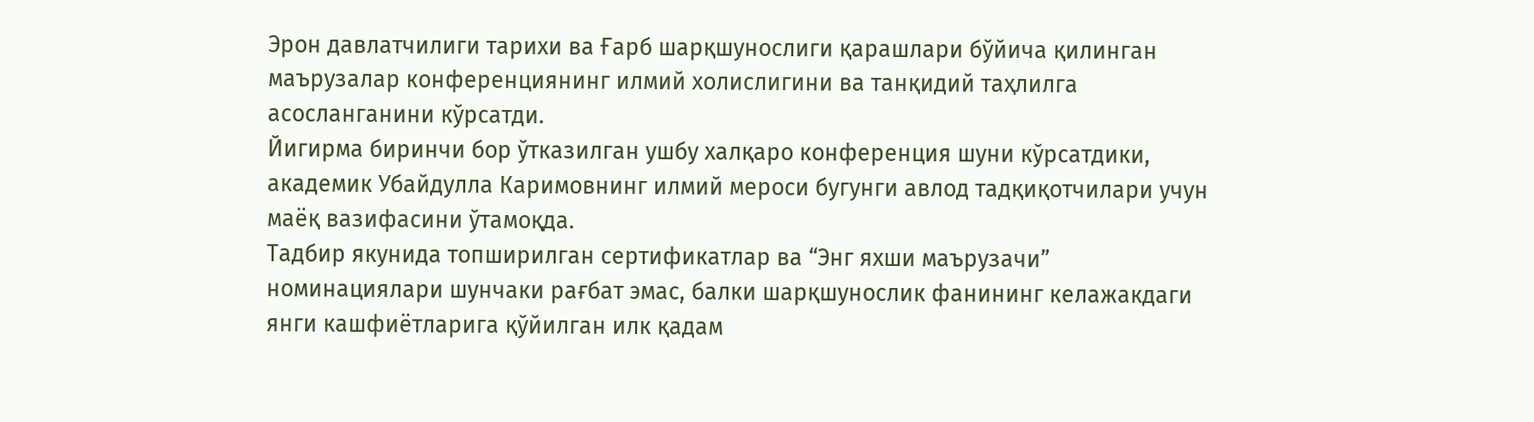Эрон давлатчилиги тарихи ва Ғарб шарқшунослиги қарашлари бўйича қилинган маърузалар конференциянинг илмий холислигини ва танқидий таҳлилга асосланганини кўрсатди.
Йигирма биринчи бор ўтказилган ушбу халқаро конференция шуни кўрсатдики, академик Убайдулла Каримовнинг илмий мероси бугунги авлод тадқиқотчилари учун маёқ вазифасини ўтамоқда.
Тадбир якунида топширилган сертификатлар ва “Энг яхши маърузачи” номинациялари шунчаки рағбат эмас, балки шарқшунослик фанининг келажакдаги янги кашфиётларига қўйилган илк қадам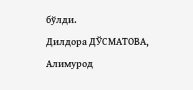бўлди.
Дилдора ДЎСМАТОВА,
Алимурод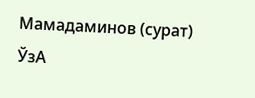Мамадаминов (сурат)
ЎзА